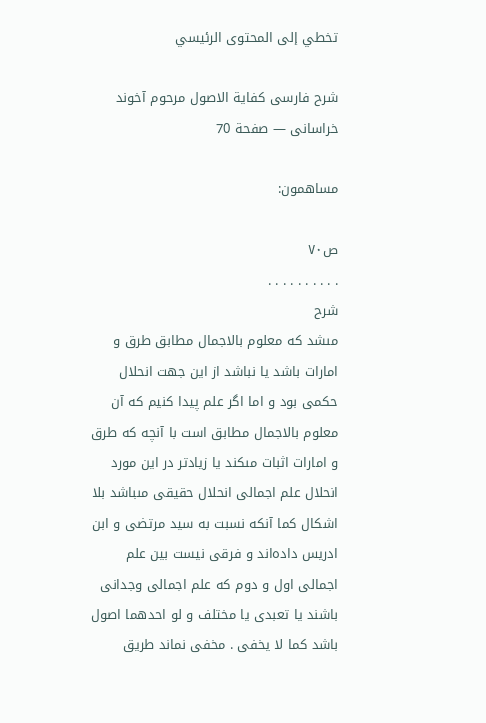تخطي إلى المحتوى الرئيسي

شرح فارسى كفاية الاصول مرحوم آخوند خراسانى — صفحة 70

مساهمون:

ص٧٠
. . . . . . . . . .
شرح
مىشد كه معلوم بالاجمال مطابق طرق و امارات باشد يا نباشد از اين جهت انحلال حكمى بود و اما اگر علم پيدا كنيم كه آن معلوم بالاجمال مطابق است با آنچه كه طرق و امارات اثبات مىكند يا زيادتر در اين مورد انحلال علم اجمالى انحلال حقيقى مىباشد بلا اشكال كما آنكه نسبت به سيد مرتضى و ابن ادريس داده‌اند و فرقى نيست بين علم اجمالى اول و دوم كه علم اجمالى وجدانى باشند يا تعبدى يا مختلف و لو احدهما اصول باشد كما لا يخفى . مخفى نماند طريق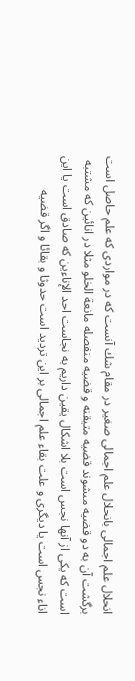انحلال علم اجمالى بانحلال علم اجمالى صغير در مقام شك آنست كه در مواردى كه علم حاصل است برگشت آن به دو قضيه مىشوند قضيه متيقنه و قضيه منفصله مانعة الخلو مثلا در انائين كه مشتبه است كه يكى از آنها نجس است بلا اشكال يقين داريم به نجاست احد الإناءين كه صادق است يا اين اناء نجس است يا ديگرى و علت بقاء علم اجمالى بر اين ترديد است حدوثا و بقائا و اگر قضيه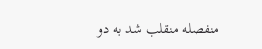منفصله منقلب شد به دو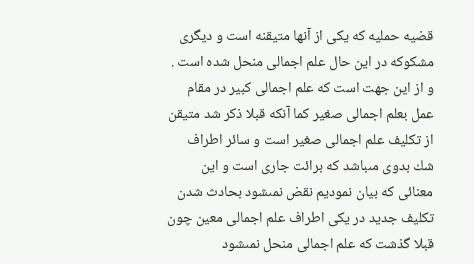قضيه حمليه كه يكى از آنها متيقنه است و ديگرى مشكوكه در اين حال علم اجمالى منحل شده است . و از اين جهت است كه علم اجمالى كبير در مقام عمل بعلم اجمالى صغير كما آنكه قبلا ذكر شد متيقن از تكليف علم اجمالى صغير است و سائر اطراف شك بدوى مىباشد كه برائت جارى است و اين معنائى كه بيان نموديم نقض نمىشود بحادث شدن تكليف جديد در يكى اطراف علم اجمالى معين چون قبلا گذشت كه علم اجمالى منحل نمىشود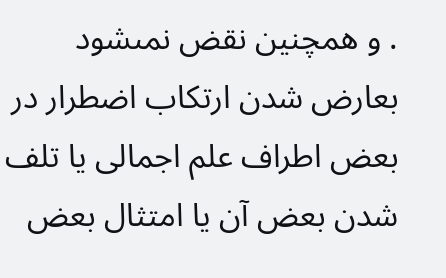. و همچنين نقض نمىشود بعارض شدن ارتكاب اضطرار در بعض اطراف علم اجمالى يا تلف شدن بعض آن يا امتثال بعض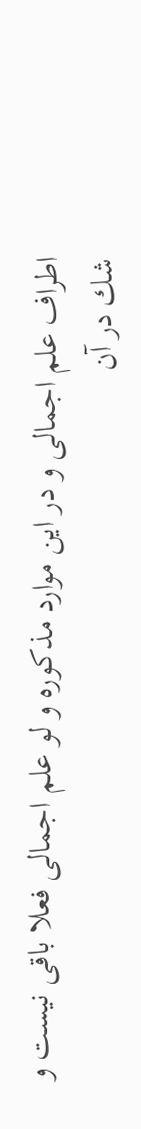اطراف علم اجمالى و در اين موارد مذكوره و لو علم اجمالى فعلا باقى نيست و شك در آن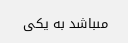مىباشد به يكى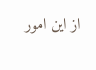از اين امور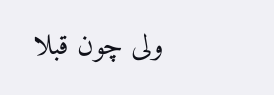ولى چون قبلا